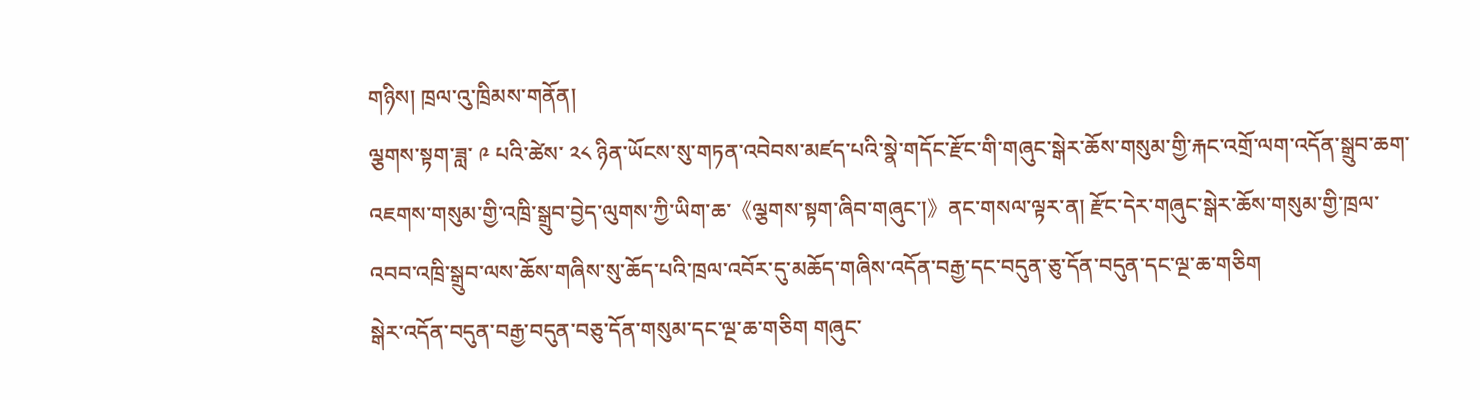གཉིས། ཁྲལ་འུ་ཁྲིམས་གནོན།
ལྕགས་སྟག་ཟླ་ ༩ པའི་ཚེས་ ༢༨ ཉིན་ཡོངས་སུ་གཏན་འབེབས་མཛད་པའི་སྣེ་གདོང་རྫོང་གི་གཞུང་སྒེར་ཆོས་གསུམ་གྱི་རྐང་འགྲོ་ལག་འདོན་སྒྲུབ་ཆག་འཇགས་གསུམ་གྱི་འཁྲི་སྒྲུབ་བྱེད་ལུགས་ཀྱི་ཡིག་ཆ་《ལྕགས་སྟག་ཞིབ་གཞུང་།》ནང་གསལ་ལྟར་ན། རྫོང་དེར་གཞུང་སྒེར་ཆོས་གསུམ་གྱི་ཁྲལ་འབབ་འཁྲི་སྒྲུབ་ལས་ཆོས་གཞིས་སུ་ཆོད་པའི་ཁྲལ་འབོར་དུ་མཆོད་གཞིས་འདོན་བརྒྱ་དང་བདུན་ཅུ་དོན་བདུན་དང་ལྔ་ཆ་གཅིག
སྒེར་འདོན་བདུན་བརྒྱ་བདུན་བཅུ་དོན་གསུམ་དང་ལྔ་ཆ་གཅིག གཞུང་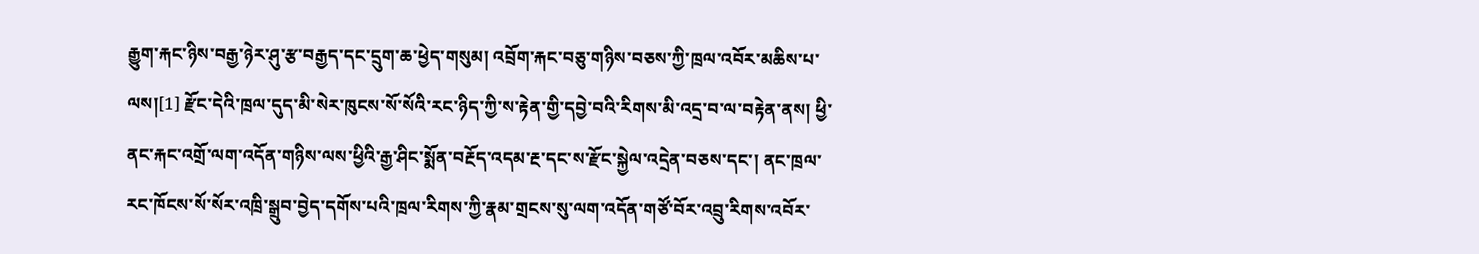རྒྱུག་རྐང་ཉིས་བརྒྱ་ཉེར་ཤུ་རྩ་བརྒྱད་དང་དྲུག་ཆ་ཕྱེད་གསུམ། འབྲོག་རྐང་བཅུ་གཉིས་བཅས་ཀྱི་ཁྲལ་འབོར་མཆིས་པ་ལས།[1] རྫོང་དེའི་ཁྲལ་དུད་མི་སེར་ཁུངས་སོ་སོའི་རང་ཉིད་ཀྱི་ས་རྟེན་གྱི་དབྱེ་བའི་རིགས་མི་འདྲ་བ་ལ་བརྟེན་ནས། ཕྱི་ནང་རྐང་འགྲོ་ལག་འདོན་གཉིས་ལས་ཕྱིའི་རྒྱ་ཤིང་སྨོན་བརྔོད་འདམ་རྔ་དང་ས་རྫོང་སྐྱེལ་འདྲེན་བཅས་དང་། ནང་ཁྲལ་རང་ཁོངས་སོ་སོར་འཁྲི་སྒྲུབ་བྱེད་དགོས་པའི་ཁྲལ་རིགས་ཀྱི་རྣམ་གྲངས་སུ་ལག་འདོན་གཙོ་བོར་འབྲུ་རིགས་འབོར་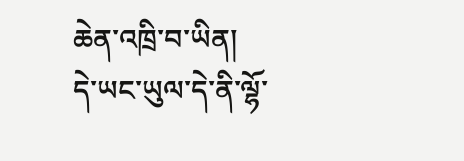ཆེན་འཁྲི་བ་ཡིན།
དེ་ཡང་ཡུལ་དེ་ནི་ལྷོ་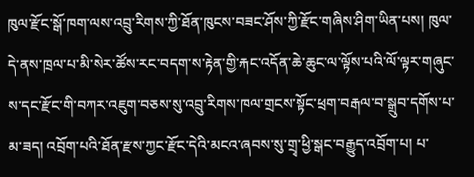ཁུལ་རྫོང་སྒོ་ཁག་ལས་འབྲུ་རིགས་ཀྱི་ཐོན་ཁུངས་བཟང་ཤོས་ཀྱི་རྫོང་གཞིས་ཤིག་ཡིན་པས། ཁུལ་དེ་ནས་ཁྲལ་པ་མི་སེར་ཚོས་རང་བདག་ས་རྟེན་གྱི་རྐང་འདོན་ཆེ་ཆུང་ལ་ལྟོས་པའི་ལོ་ལྟར་གཞུང་ས་དང་རྫོང་གི་བཀར་འཇུག་བཅས་སུ་འབྲུ་རིགས་ཁལ་གྲངས་སྟོང་ཕྲག་བརྒལ་བ་སྒྲུབ་དགོས་པ་མ་ཟད། འབྲོག་པའི་ཐོན་རྫས་ཀྱང་རྫོང་དེའི་མངའ་ཞབས་སུ་གྲྭ་ཕྱི་སྒང་བརྒྱུད་འབྲོག་པ། པ་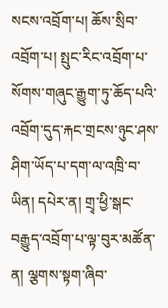སངས་འབྲོག་པ། ཆོས་སྲིབ་འབྲོག་པ། སྤུང་རིང་འབྲོག་པ་སོགས་གཞུང་རྒྱུག་ཏུ་ཆོད་པའི་འབྲོག་དུད་རྐང་གྲངས་ཉུང་ཤས་ཤིག་ཡོད་པ་དག་ལ་འཁྲི་བ་ཡིན། དཔེར་ན། གྲྭ་ཕྱི་སྒང་བརྒྱུད་འབྲོག་པ་ལྟ་བུར་མཚོན་ན། ལྕགས་སྟག་ཞིབ་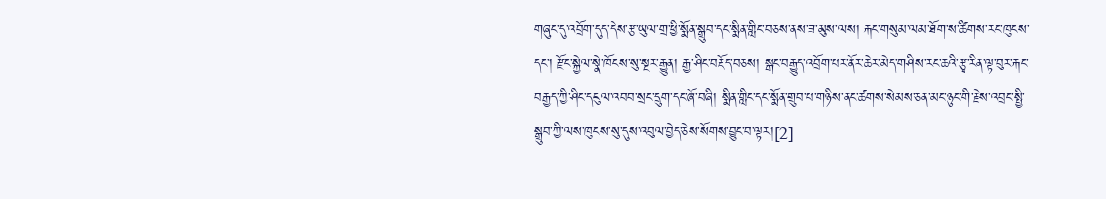གཞུང་དུ་འབྲོག་དུད་དེས་རྩ་ཡུལ་གྲ་ཕྱི་སྨོན་སྒྲུབ་དང་སྨིན་གླིང་བཅས་ནས་ཟ་མུས་ལས། རྐང་གསུམ་ལམ་ཐོག་ས་ཚིགས་རང་ཁུངས་དང་། རྫོང་སྐྱེལ་སྣེ་ཁོངས་སུ་སྔར་རྒྱུན། རྒྱ་ཤིང་བརྔོད་བཅས། སྒང་བརྒྱུད་འབྲོག་པར་ནོར་ཆེར་མེད་གཤིས་རང་ཆའི་རྩྭ་རིན་ལྟ་བུར་རྐང་བརྒྱད་ཀྱི་ཤིང་དངུལ་འབབ་སྲང་དྲུག་དང་ཞོ་བཞི། སྨིན་གླིང་དང་སྨོན་གྲུབ་པ་གཉིས་ནང་ཚགས་སེམས་ཅན་མང་ཉུང་གི་རྗེས་འབྲང་སྤྱི་སྒྲུབ་ཀྱི་ལས་ཁུངས་སུ་དུས་འབུལ་བྱེད་ཅེས་སོགས་བྱུང་བ་ལྟར།[2]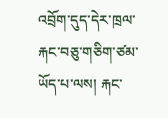འབྲོག་དུད་དེར་ཁྲལ་རྐང་བཅུ་གཅིག་ཙམ་ཡོད་པ་ལས། རྐང་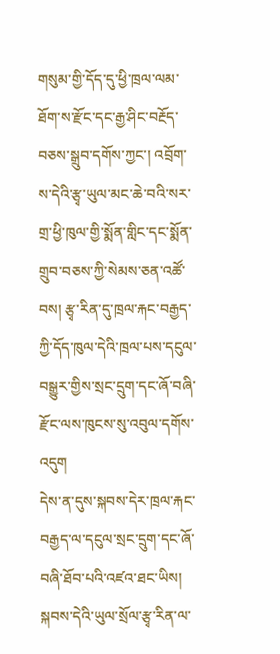གསུམ་གྱི་དོད་དུ་ཕྱི་ཁྲལ་ལམ་ཐོག་ས་རྫོང་དང་རྒྱ་ཤིང་བརྔོད་བཅས་སྒྲུབ་དགོས་ཀྱང་། འབྲོག་ས་དེའི་རྩྭ་ཡུལ་མང་ཆེ་བའི་སར་གྲ་ཕྱི་ཁུལ་གྱི་སྨོན་གླིང་དང་སྨོན་གྲུབ་བཅས་ཀྱི་སེམས་ཅན་འཚོ་བས། རྩྭ་རིན་དུ་ཁྲལ་རྐང་བརྒྱད་ཀྱི་དོད་ཁུལ་དེའི་ཁྲལ་པས་དངུལ་བསྒྱུར་གྱིས་སྲང་དྲུག་དང་ཞོ་བཞི་རྫོང་ལས་ཁུངས་སུ་འབུལ་དགོས་འདུག
དེས་ན་དུས་སྐབས་དེར་ཁྲལ་རྐང་བརྒྱད་ལ་དངུལ་སྲང་དྲུག་དང་ཞོ་བཞི་ཐོབ་པའི་འཛའ་ཐང་ཡིས། སྐབས་དེའི་ཡུལ་སྲོལ་རྩྭ་རིན་ལ་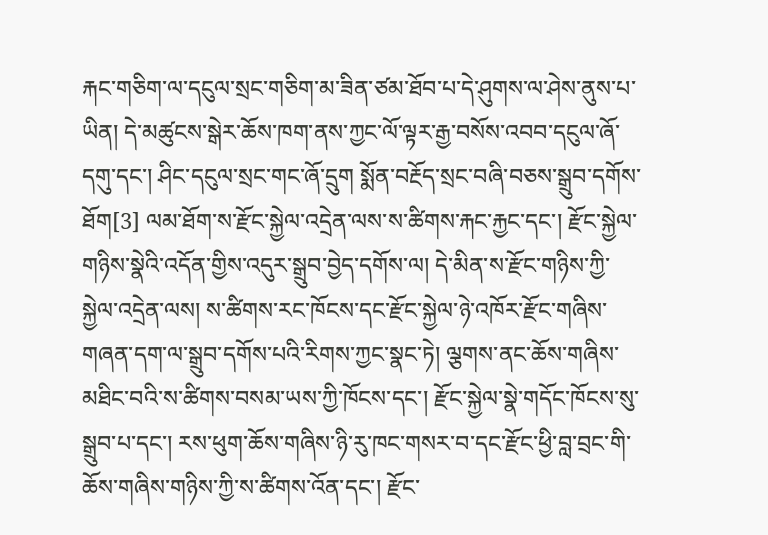རྐང་གཅིག་ལ་དངུལ་སྲང་གཅིག་མ་ཟིན་ཙམ་ཐོབ་པ་དེ་ཤུགས་ལ་ཤེས་ནུས་པ་ཡིན། དེ་མཚུངས་སྒེར་ཆོས་ཁག་ནས་ཀྱང་ལོ་ལྟར་རྒྱ་བསོས་འབབ་དངུལ་ཞོ་དགུ་དང་། ཤིང་དངུལ་སྲང་གང་ཞོ་དྲུག སྨོན་བརྔོད་སྲང་བཞི་བཅས་སྒྲུབ་དགོས་ཐོག[3] ལམ་ཐོག་ས་རྫོང་སྐྱེལ་འདྲེན་ལས་ས་ཚིགས་རྐང་རྐྱང་དང་། རྫོང་སྐྱེལ་གཉིས་སྣེའི་འདོན་གྱིས་འདུར་སྒྲུབ་བྱེད་དགོས་ལ། དེ་མིན་ས་རྫོང་གཉིས་ཀྱི་སྐྱེལ་འདྲེན་ལས། ས་ཚིགས་རང་ཁོངས་དང་རྫོང་སྐྱེལ་ཉེ་འཁོར་རྫོང་གཞིས་གཞན་དག་ལ་སྒྲུབ་དགོས་པའི་རིགས་ཀྱང་སྣང་ཏེ། ལྕགས་ནང་ཆོས་གཞིས་མཐིང་བའི་ས་ཚིགས་བསམ་ཡས་ཀྱི་ཁོངས་དང་། རྫོང་སྐྱེལ་སྣེ་གདོང་ཁོངས་སུ་སྒྲུབ་པ་དང་། རས་ཕུག་ཆོས་གཞིས་ཉི་རུ་ཁང་གསར་བ་དང་རྫོང་ཕྱི་བླ་བྲང་གི་ཆོས་གཞིས་གཉིས་ཀྱི་ས་ཚིགས་འོན་དང་། རྫོང་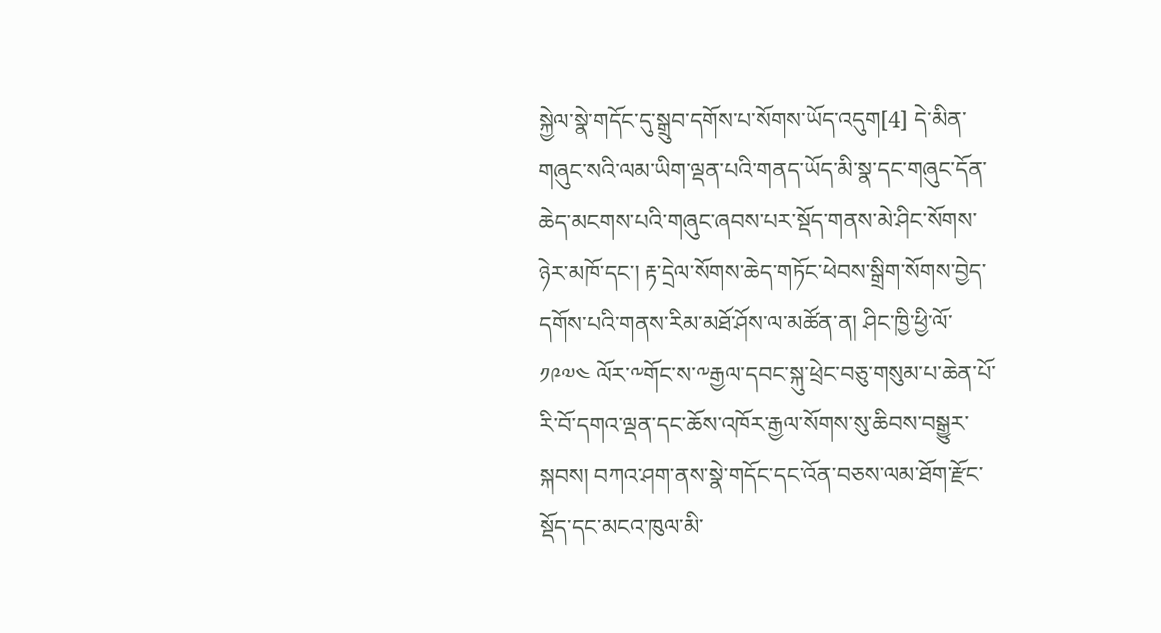སྐྱེལ་སྣེ་གདོང་དུ་སྒྲུབ་དགོས་པ་སོགས་ཡོད་འདུག[4] དེ་མིན་གཞུང་སའི་ལམ་ཡིག་ལྡན་པའི་གནད་ཡོད་མི་སྣ་དང་གཞུང་དོན་ཆེད་མངགས་པའི་གཞུང་ཞབས་པར་སྡོད་གནས་མེ་ཤིང་སོགས་ཉེར་མཁོ་དང་། རྟ་དྲེལ་སོགས་ཆེད་གཏོང་ཕེབས་སྒྲིག་སོགས་བྱེད་དགོས་པའི་གནས་རིམ་མཐོ་ཤོས་ལ་མཚོན་ན། ཤིང་ཁྱི་ཕྱི་ལོ་ ༡༩༧༤ ལོར་༸གོང་ས་༸རྒྱལ་དབང་སྐུ་ཕྲེང་བཅུ་གསུམ་པ་ཆེན་པོ་རི་བོ་དགའ་ལྡན་དང་ཆོས་འཁོར་རྒྱལ་སོགས་སུ་ཆིབས་བསྒྱུར་སྐབས། བཀའ་ཤག་ནས་སྣེ་གདོང་དང་འོན་བཅས་ལམ་ཐོག་རྫོང་སྡོད་དང་མངའ་ཁུལ་མི་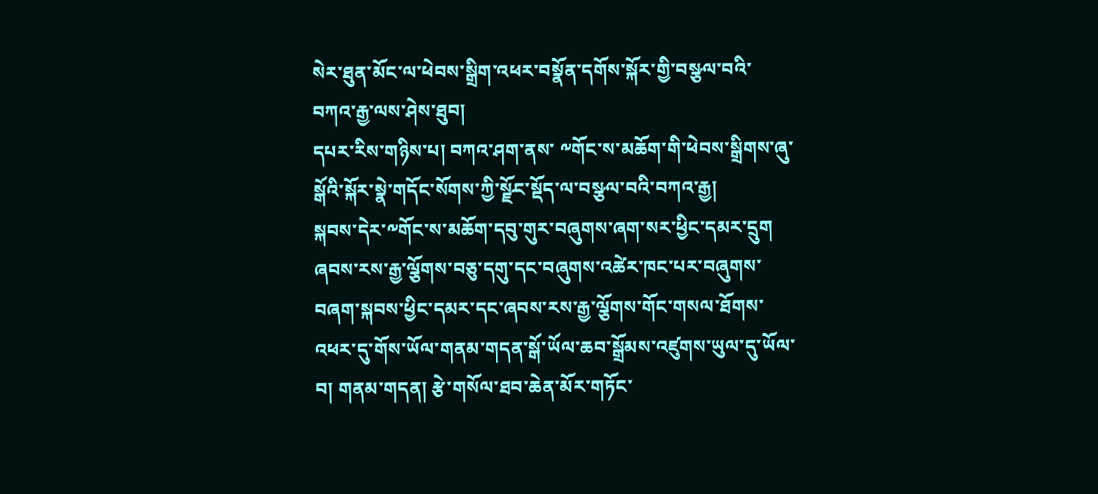སེར་ཐུན་མོང་ལ་ཕེབས་སྒྲིག་འཕར་བསྣོན་དགོས་སྐོར་གྱི་བསྩལ་བའི་བཀའ་རྒྱ་ལས་ཤེས་ཐུབ།
དཔར་རིས་གཉིས་པ། བཀའ་ཤག་ནས་ ༸གོང་ས་མཆོག་གི་ཕེབས་སྒྲིགས་ཞུ་སྒོའི་སྐོཪ་སྣེ་གདོང་སོགས་ཀྱི་སྫོང་སྡོད་ལ་བསྩལ་བའི་བཀའ་རྒྱ།
སྐབས་དེར་༸གོང་ས་མཆོག་དབུ་གུཪ་བཞུགས་ཞག་སཪ་ཕྱིང་དམཪ་དྲུག ཞབས་ཪས་རྒྱ་ལྕོགས་བཅུ་དགུ་དང་བཞུགས་འཚེཪ་ཁང་པཪ་བཞུགས་བཞག་སྐབས་ཕྱིང་དམཪ་དང་ཞབས་ཪས་རྒྱ་ལྕོགས་གོང་གསལ་ཐོགས་འཕཪ་དུ་གོས་ཡོལ་གནམ་གདན་སྒོ་ཡོལ་ཆབ་སྒྲོམས་འཛུགས་ཡུལ་དུ་ཡོལ་བ། གནམ་གདན། རྩེ་གསོལ་ཐབ་ཆེན་མོཪ་གཏོང་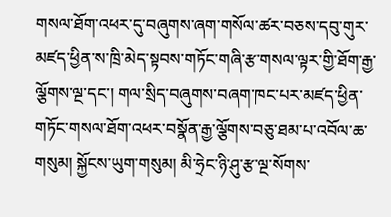གསལ་ཐོག་འཕཪ་དུ་བཞུགས་ཞག་གསོལ་ཚཪ་བཅས་དབུ་གུཪ་མཛད་ཕྱིན་ས་ཁྲི་མེད་སྟབས་གཏོང་གཞི་རྩ་གསལ་ལྟཪ་གྱི་ཐོག་རྒྱ་ལྕོགས་ལྔ་དང་། གལ་སྲིད་བཞུགས་བཞག་ཁང་པཪ་མཛད་ཕྱིན་གཏོང་གསལ་ཐོག་འཕཪ་བསྣོན་རྒྱ་ལྕོགས་བཅུ་ཐམ་པ་འབོལ་ཆ་གསུམ། སྐྱོངས་ཡུག་གསུམ། མི་ཧྲེང་ཉི་ཤུ་རྩ་ལྔ་སོགས་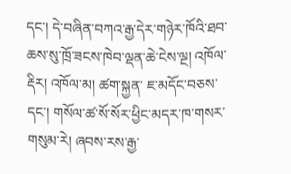དང་། དེ་བཞིན་བཀའ་རྒྱ་དེར་གཉེར་ཁོའི་ཐབ་ཆས་སུ་ཁྲོ་ཟངས་ཁེབ་ལྡན་ཆེ་ངེས་ལྔ། འཁོལ་རྡིཪ། འཁོལ་མ། ཚག་སྐྱན་ ཇ་མདོང་བཅས་དང་། གསོལ་ཚ་སོ་སོཪ་ཕྱིང་མདཪ་ཁ་གསཪ་གསུམ་ཪེ། ཞབས་ཪས་རྒྱ་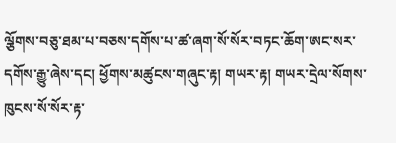ལྕོགས་བཅུ་ཐམ་པ་བཅས་དགོས་པ་ཚ་ཞག་སོ་སོཪ་བཏང་ཆོག་ཨང་སཪ་དགོས་རྒྱུ་ཞེས་དང། ཕྱོགས་མཚུངས་གཞུང་རྟ། གཡཪ་རྟ། གཡཪ་དྲེལ་སོགས་ཁུངས་སོ་སོཪ་རྟ་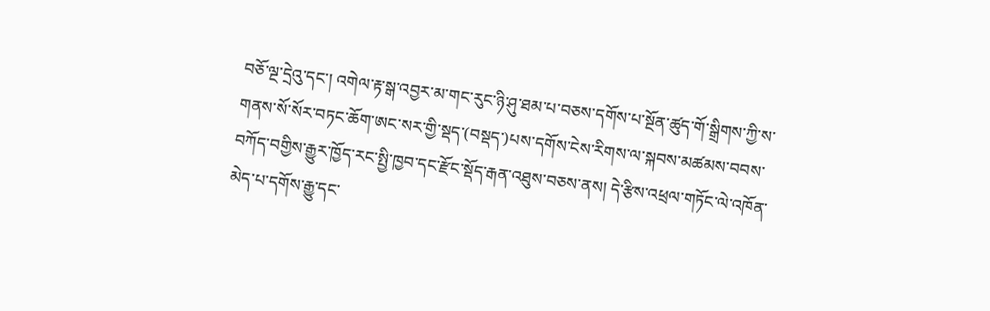བཅོ་ལྔ་དྲེའུ་དང་། འགེལ་རྟ་སྒ་འབྱཪ་མ་གང་རུང་ཉི་ཤུ་ཐམ་པ་བཅས་དགོས་པ་སྔོན་ཚུད་གོ་སྒྲིགས་ཀྱི་ས་གནས་སོ་སོཪ་བཏང་ཆོག་ཨང་སཪ་གྱི་སྡད་(བསྡད་)པས་དགོས་ངེས་ཪིགས་ལ་སྐབས་མཚམས་བབས་བཀོད་བགྱིས་རྒྱུཪ་ཁྱོད་ཪང་སྤྱི་ཁྱབ་དང་རྫོང་སྡོད་རྒན་འཐུས་བཅས་ནས། དེ་རྩིས་འཕྲལ་གཏོང་ལེ་འཁོན་མེད་པ་དགོས་རྒྱུ་དང་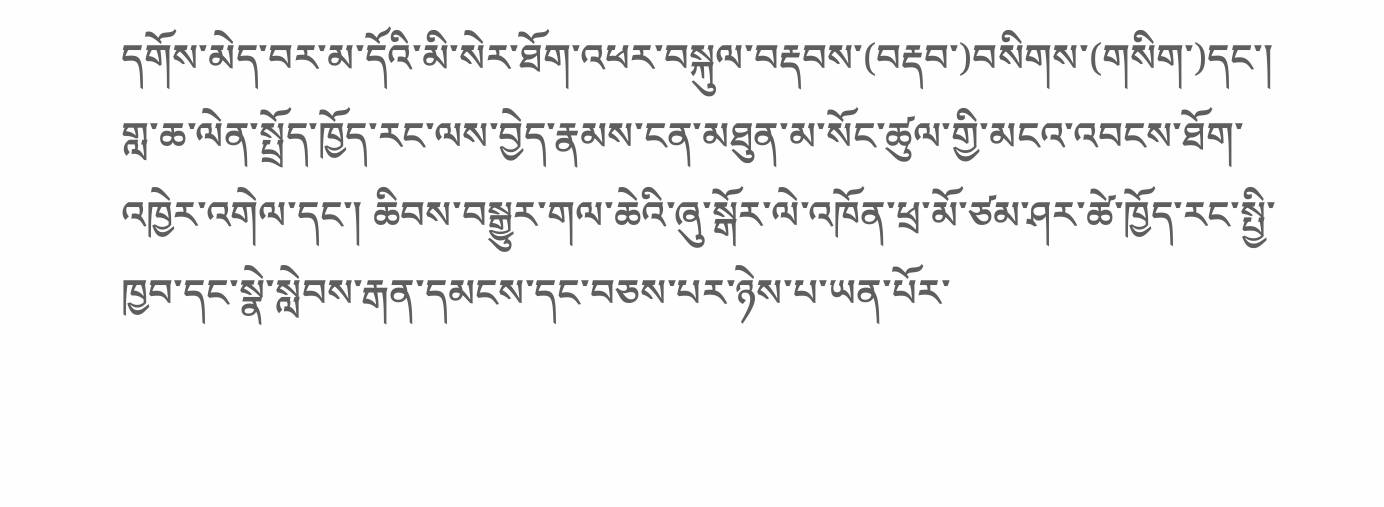དགོས་མེད་བར་མ་དོའི་མི་སེར་ཐོག་འཕར་བསྐུལ་བརྡབས་(བརྡབ་)བསིགས་(གསིག་)དང་། གླ་ཆ་ལེན་སྤྲོད་ཁྱོད་རང་ལས་བྱེད་རྣམས་ངན་མཐུན་མ་སོང་ཚུལ་གྱི་མངའ་འབངས་ཐོག་འཁྱེར་འགེལ་དང་། ཆིབས་བསྒྱུར་གལ་ཆེའི་ཞུ་སྒོར་ལེ་འཁོན་ཕྲ་མོ་ཙམ་ཤར་ཚེ་ཁྱོད་རང་སྤྱི་ཁྱབ་དང་སྣེ་སླེབས་རྒན་དམངས་དང་བཅས་པར་ཉེས་པ་ཡན་པོར་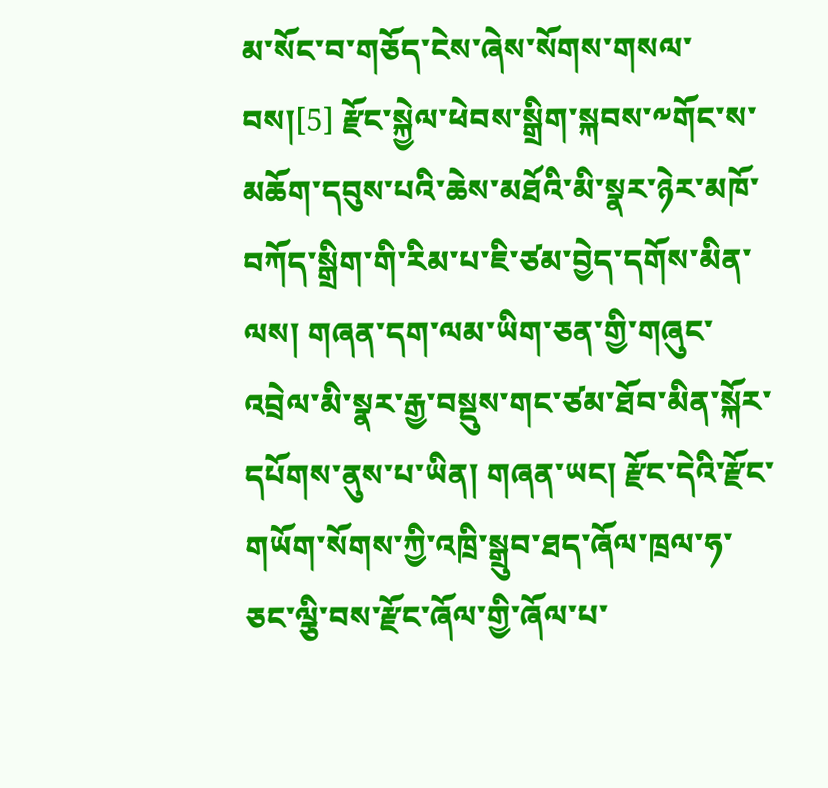མ་སོང་བ་གཅོད་ངེས་ཞེས་སོགས་གསལ་བས།[5] རྫོང་སྐྱེལ་ཕེབས་སྒྲིག་སྐབས་༸གོང་ས་མཆོག་དབུས་པའི་ཆེས་མཐོའི་མི་སྣར་ཉེར་མཁོ་བཀོད་སྒྲིག་གི་རིམ་པ་ཇི་ཙམ་བྱེད་དགོས་མིན་ལས། གཞན་དག་ལམ་ཡིག་ཅན་གྱི་གཞུང་འབྲེལ་མི་སྣར་རྒྱ་བསྡུས་གང་ཙམ་ཐོབ་མིན་སྐོར་དཔོགས་ནུས་པ་ཡིན། གཞན་ཡང། རྫོང་དེའི་རྫོང་གཡོག་སོགས་ཀྱི་འཁྲི་སྒྲུབ་ཐད་ཞོལ་ཁྲལ་ཧ་ཅང་ལྕི་བས་རྫོང་ཞོལ་གྱི་ཞོལ་པ་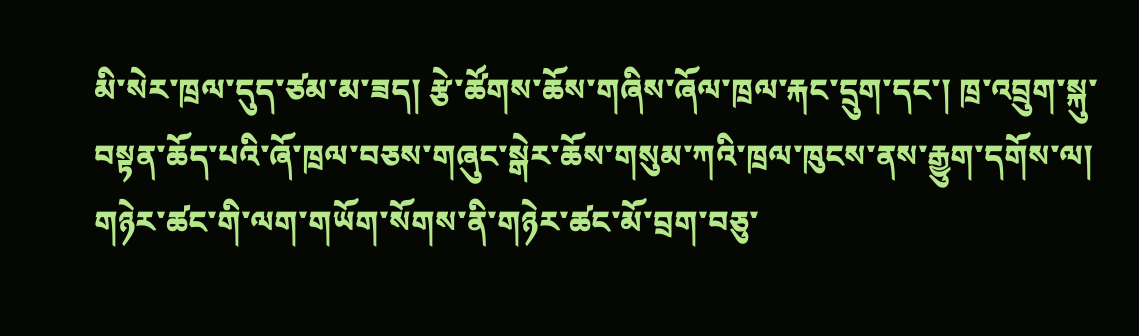མི་སེར་ཁྲལ་དུད་ཙམ་མ་ཟད། རྩེ་ཚོགས་ཆོས་གཞིས་ཞོལ་ཁྲལ་རྐང་དྲུག་དང་། ཁྲ་འབྲུག་སྐུ་བསྟན་ཆོད་པའི་ཞོ་ཁྲལ་བཅས་གཞུང་སྒེར་ཆོས་གསུམ་ཀའི་ཁྲལ་ཁུངས་ནས་རྒྱུག་དགོས་ལ། གཉེར་ཚང་གི་ལག་གཡོག་སོགས་ནི་གཉེར་ཚང་མོ་བྲག་བཅུ་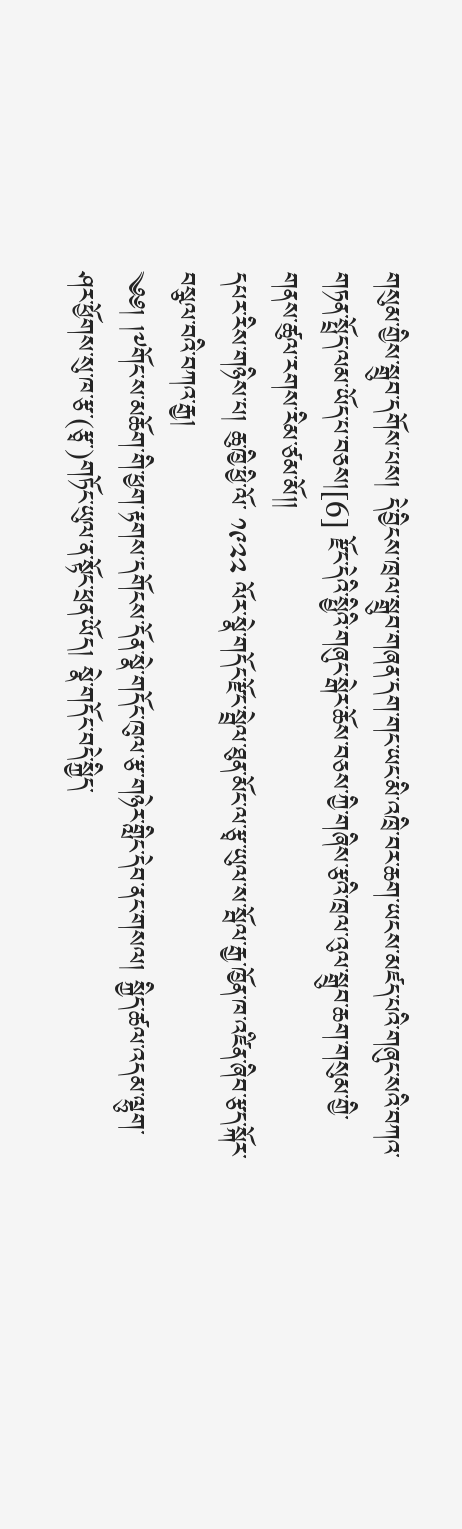གསུམ་གྱིས་སྒྲུབ་དགོས་པས། དེ་བྱིངས་ཁྲལ་སྒྲུབ་གཞན་དག་གང་ཡང་མི་འཁྲི་བར་ཆག་ཡངས་མཛད་པའི་གཞུང་སའི་བཀའ་གཏན་སྤྲོད་ལམ་ཡོད་པ་བཅས།[6] རྫོང་དེའི་སྤྱིའི་གཞུང་སྒེར་ཆོས་བཅས་ཀྱི་གཞིས་རྩའི་ཁྲལ་འུལ་སྒྲུབ་ཆག་གསུམ་གྱི་གནས་ཚུལ་རགས་རིམ་ཙམ་མོ།།
དཔར་རིས་གཉིས་པ། ཆུ་ཁྱི་ཕྱི་ལོ་ ༡༩༢༢ ལོར་སྣེ་གདོང་རྫོང་སྦྲེལ་ཐུན་མོང་ལ་རྩྭ་ཡུལ་ས་སྦོལ་རྒྱ་ཁྱོན་ཁ་འཛིན་ཞིབ་རྩད་སྐོར་བསྩལ་བའི་བཀའ་རྒྱ།
༄༅། །༸གོང་ས་མཆོག་གི་ཕྱག་རྟགས་དགོངས་དོན་སྣེ་གདོང་ཁུལ་རྩ་གཉེར་གླིང་དེབ་ནང་གསལ། སྐྱིད་ཚལ་འདམ་ལྷུག་ཤར་ཕྱོགས་སུ་ཁ་རྩ་(རྩྭ་)གཏོང་ཡུལ་ན་སྟོང་ཕྲན་ཡོད། སྣེ་གདོང་བདེ་སྐྱིད་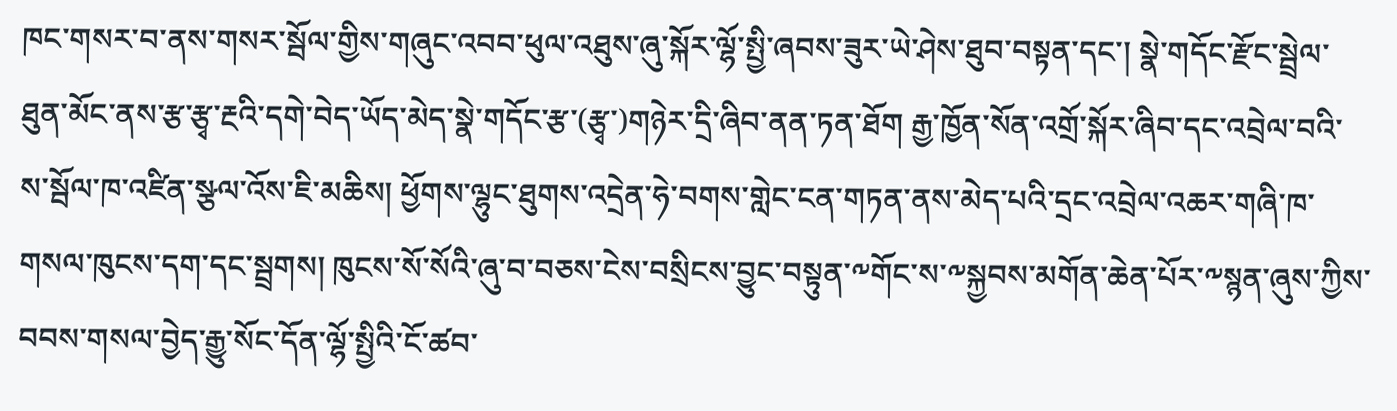ཁང་གསར་བ་ནས་གསར་སྦོལ་གྱིས་གཞུང་འབབ་ཕུལ་འཐུས་ཞུ་སྐོར་ལྷོ་སྤྱི་ཞབས་ཟུར་ཡེ་ཤེས་ཐུབ་བསྟན་དང་། སྣེ་གདོང་རྫོང་སྦྲེལ་ཐུན་མོང་ནས་རྩ་རྩྭ་རྔའི་དགེ་བེད་ཡོད་མེད་སྣེ་གདོང་རྩ་(རྩྭ་)གཉེར་དྲི་ཞིབ་ནན་ཏན་ཐོག རྒྱ་ཁྱོན་སོན་འགྲོ་སྐོར་ཞིབ་དང་འབྲེལ་བའི་ས་སྦོལ་ཁ་འཛིན་སྩལ་འོས་ཇི་མཆིས། ཕྱོགས་ལྷུང་ཐུགས་འདྲེན་ཧེ་བགས་གླེང་ངན་གཏན་ནས་མེད་པའི་དྲང་འབྲེལ་འཆར་གཞི་ཁ་གསལ་ཁུངས་དག་དང་སྦྲགས། ཁུངས་སོ་སོའི་ཞུ་བ་བཅས་ངེས་བསྲིངས་བྱུང་བསྟུན་༸གོང་ས་༸སྐྱབས་མགོན་ཆེན་པོར་༸སྙན་ཞུས་ཀྱིས་བབས་གསལ་བྱེད་རྒྱུ་སོང་དོན་ལྷོ་སྤྱིའི་ངོ་ཚབ་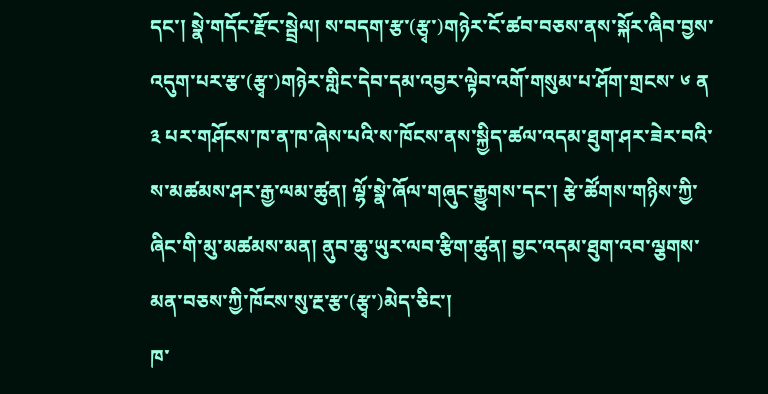དང་། སྣེ་གདོང་རྫོང་སྦྲེལ། ས་བདག་རྩ་(རྩྭ་)གཉེར་ངོ་ཚབ་བཅས་ནས་སྐོར་ཞིབ་བྱས་འདུག་པར་རྩ་(རྩྭ་)གཉེར་གླིང་དེབ་དམ་འབྱར་ལྟེབ་འགོ་གསུམ་པ་ཤོག་གྲངས་ ༦ ན ༣ པར་གཤོངས་ཁ་ན་ཁ་ཞེས་པའི་ས་ཁོངས་ནས་སྐྱིད་ཚལ་འདམ་ཐུག་ཤར་ཟེར་བའི་ས་མཚམས་ཤར་རྒྱ་ལམ་ཚུན། ལྷོ་སྣེ་ཞོལ་གཞུང་རྒྱུགས་དང་། རྩེ་ཚོགས་གཉིས་ཀྱི་ཞིང་གི་མུ་མཚམས་མན། ནུབ་ཆུ་ཡུར་ལབ་རྩིག་ཚུན། བྱང་འདམ་ཐུག་འབ་ལྕགས་མན་བཅས་ཀྱི་ཁོངས་སུ་རྔ་རྩ་(རྩྭ་)མེད་ཅིང་།
ཁ་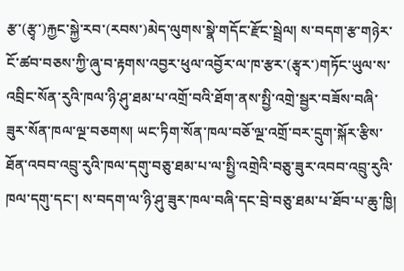རྩ་(རྩྭ་)རྐྱང་སྐྱེ་རབ་(རབས་)མེད་ལུགས་སྣེ་གདོང་རྫོང་སྦྲེལ། ས་བདག་རྩ་གཉེར་ངོ་ཚབ་བཅས་ཀྱི་ཞུ་བ་རྟགས་འབྱར་ཕུལ་འབྱོར་ལ་ཁ་རྩར་(རྩྭར་)གཏོང་ཡུལ་ས་འབྲིང་སོན་རུའི་ཁལ་ཉི་ཤུ་ཐམ་པ་འགྲོ་བའི་ཐོག་ནས་སྤྱི་འགྲེ་སྦྱར་བཟོས་བཞི་ཟུར་སོན་ཁལ་ལྔ་བཅགས། ཡང་ཏིག་སོན་ཁལ་བཅོ་ལྔ་འགྲོ་བར་དྲུག་སྐོར་རྩིས་ཐོན་འབབ་འབྲུ་རུའི་ཁལ་དགུ་བཅུ་ཐམ་པ་ལ་སྤྱི་འགྲེའི་བཅུ་ཟུར་འབབ་འབྲུ་རུའི་ཁལ་དགུ་དང་། ས་བདག་ལ་ཉི་ཤུ་ཟུར་ཁལ་བཞི་དང་བྲེ་བཅུ་ཐམ་པ་ཐོབ་པ་ཆུ་ཁྱི།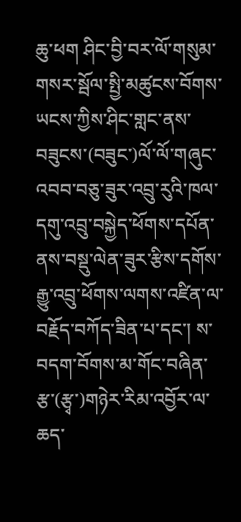ཆུ་ཕག ཤིང་བྱི་བར་ལོ་གསུམ་གསར་སྦོལ་སྤྱི་མཚུངས་བོགས་ཡངས་ཀྱིས་ཤིང་གླང་ནས་བཟུངས་(བཟུང་)ལོ་ལོ་གཞུང་འབབ་བཅུ་ཟུར་འབྲུ་རུའི་ཁལ་དགུ་འབྲུ་བསྐྱེད་ཕོགས་དཔོན་ནས་བསྡུ་ལེན་ཟུར་རྩིས་དགོས་རྒྱུ་འབྲུ་ཕོགས་ལགས་འཛིན་ལ་བརྗོད་བཀོད་ཟིན་པ་དང་། ས་བདག་བོགས་མ་གོང་བཞིན་རྩ་(རྩྭ་)གཉེར་རིམ་འབྱོར་ལ་ཆད་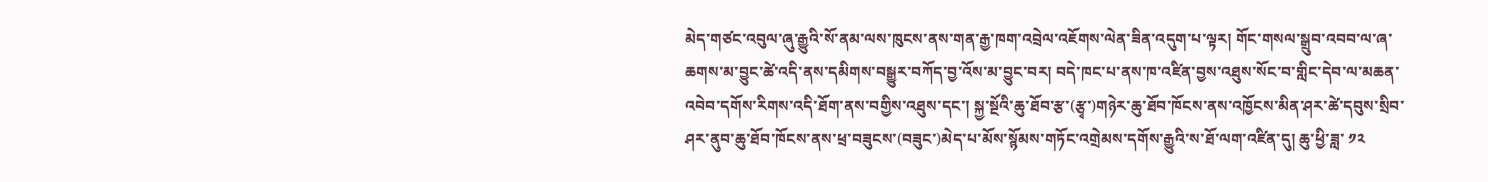མེད་གཙང་འབུལ་ཞུ་རྒྱུའི་སོ་ནམ་ལས་ཁུངས་ནས་གན་རྒྱ་ཁག་འབྲེལ་འཇོགས་ལེན་ཟིན་འདུག་པ་ལྟར། གོང་གསལ་སྒྲུབ་འབབ་ལ་ཞ་ཆགས་མ་བྱུང་ཚེ་འདི་ནས་དམིགས་བསྒྱུར་བཀོད་བྱ་འོས་མ་བྱུང་བར། བདེ་ཁང་པ་ནས་ཁ་འཛིན་བྱས་འཐུས་སོང་བ་གླིང་དེབ་ལ་མཆན་འབེབ་དགོས་རིགས་འདི་ཐོག་ནས་བགྱིས་འཐུས་དང་། སྐྱ་སྔོའི་ཆུ་ཐོབ་རྩ་(རྩྭ་)གཉེར་ཆུ་ཐོབ་ཁོངས་ནས་འཁྱོངས་མིན་ཤར་ཚེ་དབུས་སྲིབ་ཤར་ནུབ་ཆུ་ཐོབ་ཁོངས་ནས་ཕྲ་བཟུངས་(བཟུང་)མེད་པ་མོས་སྙོམས་གཏོང་འགྲེམས་དགོས་རྒྱུའི་ས་ཐོ་ལག་འཛིན་དུ། ཆུ་ཕྱི་ཟླ་ ༡༢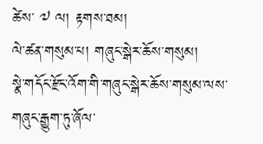ཚེས་ ༧ ལ། རྟགས་ཐམ།
ལེ་ཚན་གསུམ་པ། གཞུང་སྒེར་ཆོས་གསུམ།
སྣེ་གདོང་རྫོང་འོག་གི་གཞུང་སྒེར་ཆོས་གསུམ་ལས་གཞུང་རྒྱུག་ཏུ་ཞོལ་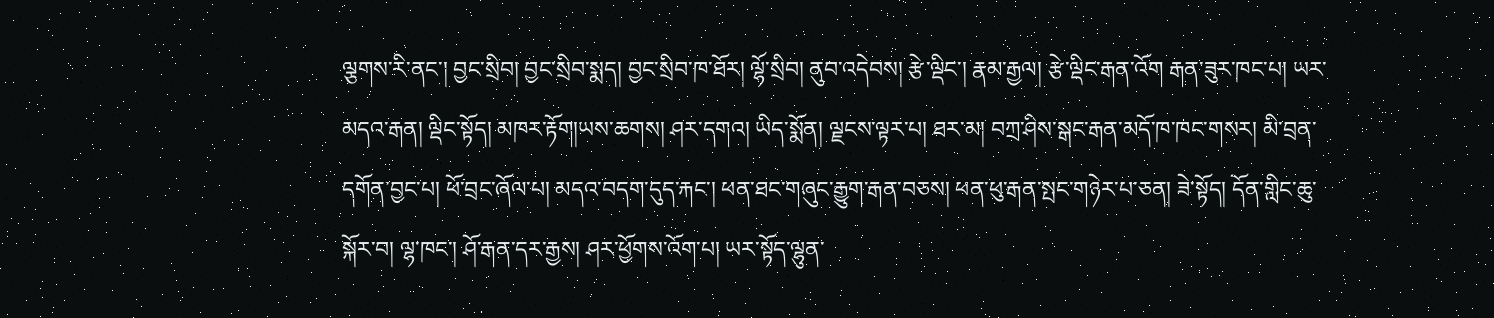ལྕགས་རི་ནང་། བྱང་སྲིབ། བྱང་སྲིབ་སྨད། བྱང་སྲིབ་ཁ་ཐོར། ལྷོ་སྲིབ། ནུབ་འདེབས། རྩེ་ལྡིང་། རྣམ་རྒྱལ། རྩེ་ལྡིང་རྒན་འོག རྒན་ཟུར་ཁང་པ། ཡར་མདའ་རྒན། ལྡིང་སྟོད། མཁར་རྟོག།ཡས་ཆགས། ཤར་དགའ། ཡིད་སྨོན། ལྗངས་ལྟར་པ། ཐར་མ། བཀྲ་ཤིས་སྒང་རྒན་མདོ་ཁ་ཁང་གསར། མི་བྲན་དགོན་བྱང་པ། ཕོ་བྲང་ཞོལ་པ། མདའ་བདག་དུད་རྐང་། ཕན་ཐང་གཞུང་རྒྱུག་རྒན་བཅས། ཕན་ཕུ་རྒན་སྤང་གཉེར་པ་ཅན། ཟེ་སྟོད། དོན་གླིང་ཆུ་སྐོར་བ། ལྷ་ཁང་། ཤོ་རྒན་དར་རྒྱས། ཤར་ཕྱོགས་འོག་པ། ཡར་སྟོད་ལྷུན་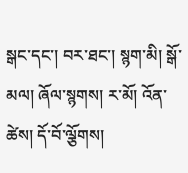སྒང་དང་། བར་ཐང་། སྙག་མི། སྒོ་མལ། ཞོལ་སྙགས། ར་མོ། འོན་ཚེས། དོ་བོ་ལྕོགས།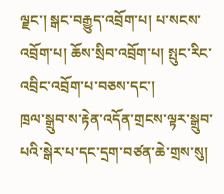ལྗང་། སྒང་བརྒྱུད་འབྲོག་པ། པ་སངས་འབྲོག་པ། ཆོས་སྲིབ་འབྲོག་པ། སྤུང་རིང་འབྲིང་འབྲོག་པ་བཅས་དང་།
ཁྲལ་སྒྲུབ་ས་རྟེན་འདོན་གྲངས་ལྟར་སྒྲུབ་པའི་སྒེར་པ་དང་དྲག་བཙན་ཆེ་གྲས་སུ།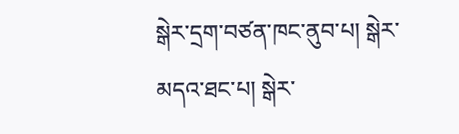སྒེར་དྲག་བཙན་ཁང་ནུབ་པ། སྒེར་མདའ་ཐང་པ། སྒེར་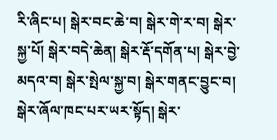རི་ཞིང་པ། སྒེར་བང་ཆེ་བ། སྒེར་གེ་ར་བ། སྒེར་སྐྱ་པོ། སྒེར་བདེ་ཆེན། སྒེར་རྡོ་དགོན་པ། སྒེར་བྱེ་མདའ་བ། སྒེར་སྤེལ་སྐྱ་བ། སྒེར་གནང་བྱུང་བ། སྒེར་ཞོལ་ཁང་པར་ཡར་སྟོད། སྒེར་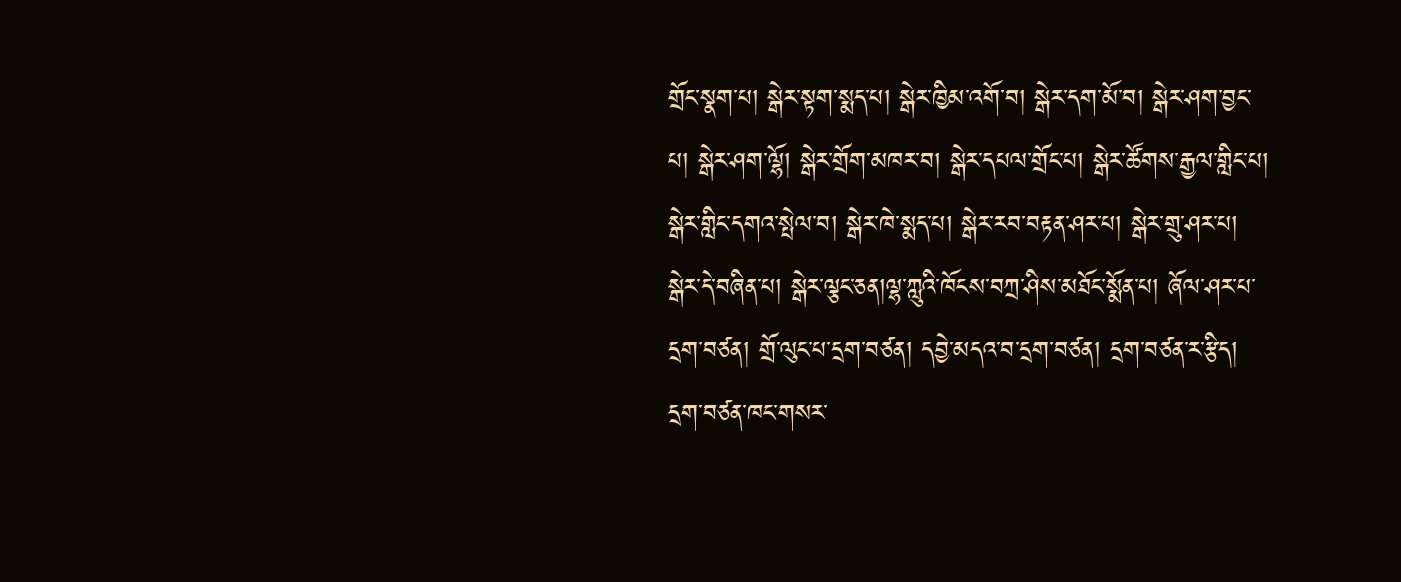གྲོང་སྣག་པ། སྒེར་སྟག་སྨད་པ། སྒེར་ཁྱིམ་འགོ་བ། སྒེར་དག་མོ་བ། སྒེར་ཤག་བྱང་པ། སྒེར་ཤག་ལྷོ། སྒེར་གྲོག་མཁར་བ། སྒེར་དཔལ་གྲོང་པ། སྒེར་ཚོགས་རྒྱལ་གླིང་པ། སྒེར་གླིང་དགའ་སྤེལ་བ། སྒེར་ཁེ་སྨད་པ། སྒེར་རབ་བརྟན་ཤར་པ། སྒེར་གྲུ་ཤར་པ། སྒེར་དེ་བཞིན་པ། སྒེར་ལྕང་ཅན།ལྷ་ཀླུའི་ཁོངས་བཀྲ་ཤིས་མཐོང་སྨོན་པ། ཞོལ་ཤར་པ་དྲག་བཙན། གྲོ་ལུང་པ་དྲག་བཙན། དབྱེ་མདའ་བ་དྲག་བཙན། དྲག་བཙན་ར་རྩིད། དྲག་བཙན་ཁང་གསར་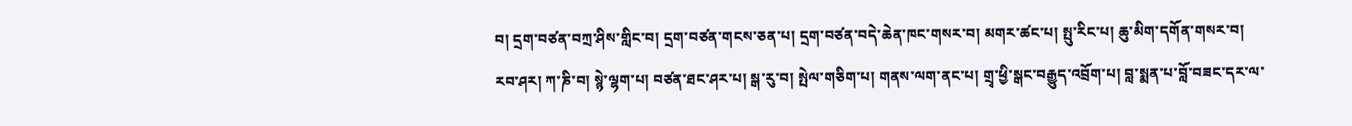བ། དྲག་བཙན་བཀྲ་ཤིས་གླིང་བ། དྲག་བཙན་གངས་ཅན་པ། དྲག་བཙན་བདེ་ཆེན་ཁང་གསར་བ། མགར་ཚང་པ། སྤུ་རིང་པ། ཆུ་མིག་དགོན་གསར་བ། རབ་ཤར། ཀ་ཎི་བ། སྙེ་ལྷག་པ། བཙན་ཐང་ཤར་པ། སྒ་རུ་བ། སྤེལ་གཅིག་པ། གནས་ལག་ནང་པ། གྲྭ་ཕྱི་སྒང་བརྒྱུད་འབྲོག་པ། བླ་སྨན་པ་བློ་བཟང་དར་ལ་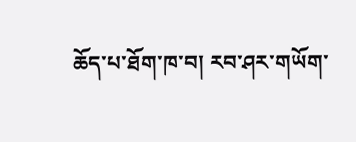ཆོད་པ་ཐོག་ཁ་བ། རབ་ཤར་གཡོག་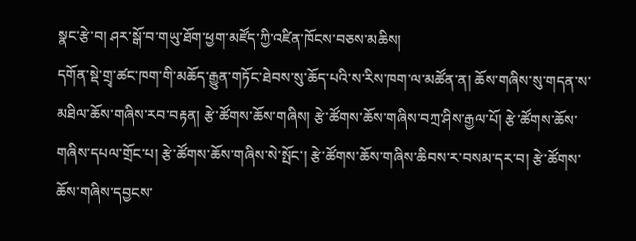སྣང་རྩེ་བ། ཤར་སྒོ་བ་གཡུ་ཐོག་ཕྱག་མཛོད་ཀྱི་འཛིན་ཁོངས་བཅས་མཆིས།
དགོན་སྡེ་གྲྭ་ཚང་ཁག་གི་མཆོད་རྒྱུན་གཏོང་ཐེབས་སུ་ཆོད་པའི་ས་རིས་ཁག་ལ་མཚོན་ན། ཆོས་གཞིས་སུ་གདན་ས་མཐིལ་ཆོས་གཞིས་རབ་བརྟན། རྩེ་ཚོགས་ཆོས་གཞིས། རྩེ་ཚོགས་ཆོས་གཞིས་བཀྲ་ཤིས་རྒྱལ་པོ། རྩེ་ཚོགས་ཆོས་གཞིས་དཔལ་གྲོང་པ། རྩེ་ཚོགས་ཆོས་གཞིས་སེ་སྤོང་། རྩེ་ཚོགས་ཆོས་གཞིས་ཆིབས་ར་བསམ་དར་བ། རྩེ་ཚོགས་ཆོས་གཞིས་དབྱངས་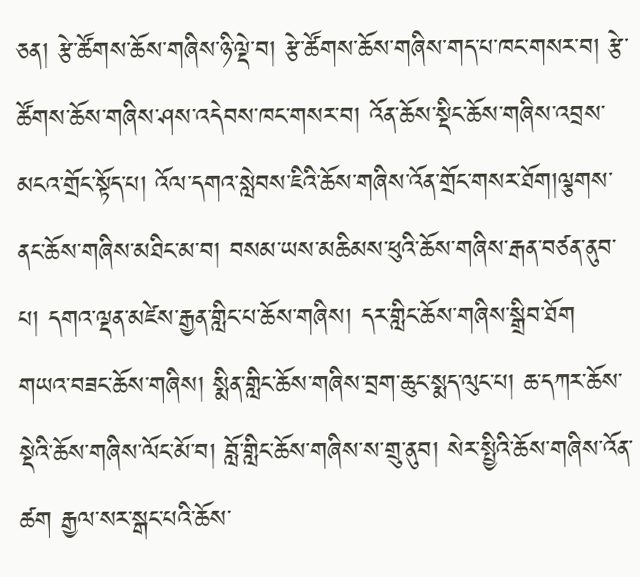ཅན། རྩེ་ཚོགས་ཆོས་གཞིས་ཉི་ལྡེ་བ། རྩེ་ཚོགས་ཆོས་གཞིས་གད་པ་ཁང་གསར་བ། རྩེ་ཚོགས་ཆོས་གཞིས་ཤས་འདེབས་ཁང་གསར་བ། འོན་ཆོས་སྡིང་ཆོས་གཞིས་འབྲས་མངའ་གྲོང་སྟོད་པ། འོལ་དགའ་སླེབས་ཇིའི་ཆོས་གཞིས་འོན་གྲོང་གསར་ཐོག།ལྕགས་ནང་ཆོས་གཞིས་མཐིང་མ་བ། བསམ་ཡས་མཆིམས་ཕུའི་ཆོས་གཞིས་རྒན་བཙན་ནུབ་པ། དགའ་ལྡན་མཛེས་རྒྱན་གླིང་པ་ཆོས་གཞིས། དར་གླིང་ཆོས་གཞིས་སྒྲིབ་ཐོག གཡའ་བཟང་ཆོས་གཞིས། སྨིན་གླིང་ཆོས་གཞིས་བྲག་ཆུང་སྨད་ལུང་པ། ཆ་དཀར་ཆོས་སྡེའི་ཆོས་གཞིས་ལོང་མོ་བ། བློ་གླིང་ཆོས་གཞིས་ས་གྲུ་ནུབ། སེར་སྤྱིའི་ཆོས་གཞིས་འོན་ཚག རྒྱལ་སར་སྒང་པའི་ཆོས་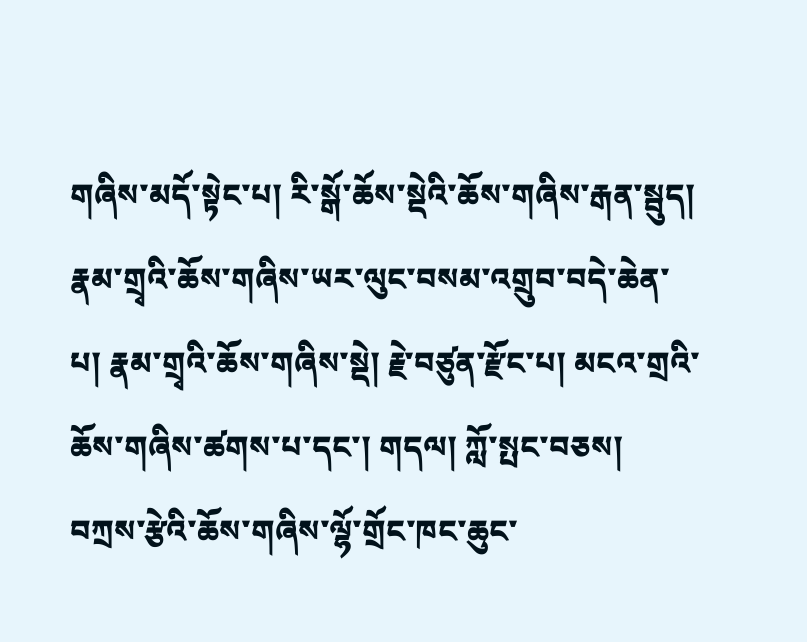གཞིས་མདོ་སྟེང་པ། རི་སྒོ་ཆོས་སྡེའི་ཆོས་གཞིས་རྒན་སྦུད། རྣམ་གྲྭའི་ཆོས་གཞིས་ཡར་ལུང་བསམ་འགྲུབ་བདེ་ཆེན་པ། རྣམ་གྲྭའི་ཆོས་གཞིས་སྡེ། རྗེ་བཙུན་རྫོང་པ། མངའ་གྲའི་ཆོས་གཞིས་ཚགས་པ་དང་། གདལ། ཀློ་སྤང་བཅས། བཀྲས་རྩེའི་ཆོས་གཞིས་ལྷོ་གྲོང་ཁང་ཆུང་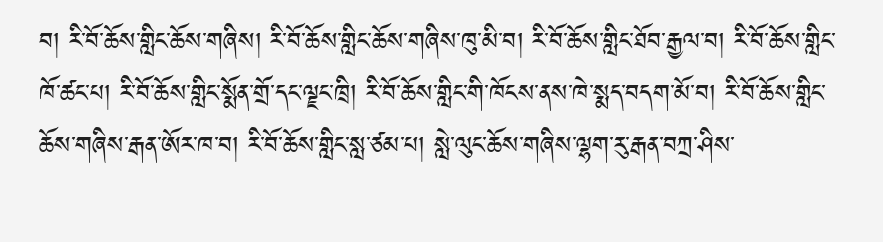བ། རི་བོ་ཆོས་གླིང་ཆོས་གཞིས། རི་བོ་ཆོས་གླིང་ཆོས་གཞིས་ཁུ་མི་བ། རི་བོ་ཆོས་གླིང་ཐོབ་རྒྱལ་བ། རི་བོ་ཆོས་གླིང་ཁོ་ཚང་པ། རི་བོ་ཆོས་གླིང་སྨོན་གྲོ་དང་ལྗང་ཁྲི། རི་བོ་ཆོས་གླིང་གི་ཁོངས་ནས་ཁེ་སྨད་བདག་མོ་བ། རི་བོ་ཆོས་གླིང་ཆོས་གཞིས་རྒན་ཨོར་ཁ་བ། རི་བོ་ཆོས་གླིང་སླ་ཙམ་པ། སླེ་ལུང་ཆོས་གཞིས་ལྷག་རུ་རྒན་བཀྲ་ཤིས་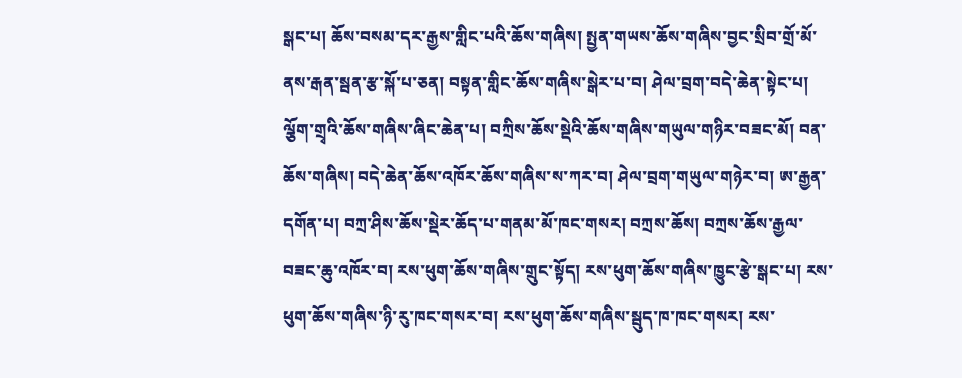སྒང་པ། ཆོས་བསམ་དར་རྒྱས་གླིང་པའི་ཆོས་གཞིས། སྤྱན་གཡས་ཆོས་གཞིས་བྱང་སྲིབ་གྲོ་མོ་ནས་རྒན་སྦན་རྩ་སྐོ་པ་ཅན། བསྟན་གླིང་ཆོས་གཞིས་སྒེར་པ་བ། ཤེལ་བྲག་བདེ་ཆེན་སྟེང་པ། ལྕོག་གྲྭའི་ཆོས་གཞིས་ཞིང་ཆེན་པ། བཀྲིས་ཆོས་སྡེའི་ཆོས་གཞིས་གཡུལ་གཉིར་བཟང་མོ། བན་ཆོས་གཞིས། བདེ་ཆེན་ཆོས་འཁོར་ཆོས་གཞིས་ས་ཀར་བ། ཤེལ་བྲག་གཡུལ་གཉེར་བ། ཨ་རྒྱན་དགོན་པ། བཀྲ་ཤིས་ཆོས་སྡེར་ཆོད་པ་གནམ་མོ་ཁང་གསར། བཀྲས་ཆོས། བཀྲས་ཆོས་རྒྱལ་བཟང་ཆུ་འཁོར་བ། རས་ཕུག་ཆོས་གཞིས་གྲུང་སྟོད། རས་ཕུག་ཆོས་གཞིས་ཁྱུང་རྩེ་སྒང་པ། རས་ཕུག་ཆོས་གཞིས་ཉི་རུ་ཁང་གསར་བ། རས་ཕུག་ཆོས་གཞིས་སྦུད་ཁ་ཁང་གསར། རས་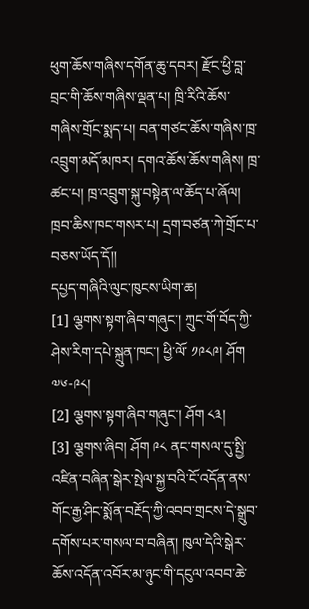ཕུག་ཆོས་གཞིས་དགོན་ཆུ་དབར། རྫོང་ཕྱི་བླ་བྲང་གི་ཆོས་གཞིས་ལྡན་པ། ཁྲི་རིའི་ཆོས་གཞིས་གྲོང་སྨད་པ། བན་གཙང་ཆོས་གཞིས་ཁྲ་འབྲུག་མདོ་མཁར། དགའ་ཆོས་ཆོས་གཞིས། ཁྲ་ཚང་པ། ཁྲ་འབྲུག་སྐུ་བསྟེན་ལ་ཆོད་པ་ཞོལ། ཁྲབ་ཆིས་ཁང་གསར་པ། དྲག་བཙན་ཀེ་གྲོང་པ་བཅས་ཡོད་དོ།།
དཔྱད་གཞིའི་ལུང་ཁུངས་ཡིག་ཆ།
[1] ལྕགས་སྟག་ཞིབ་གཞུང་། ཀྲུང་གོ་བོད་ཀྱི་ཤེས་རིག་དཔེ་སྐྲུན་ཁང་། ཕྱི་ལོ་ ༡༩༨༩། ཤོག ༧༦-༩༨།
[2] ལྕགས་སྟག་ཞིབ་གཞུང་། ཤོག ༨༣།
[3] ལྕགས་ཞིབ། ཤོག ༩༨ ནང་གསལ་དུ་སྤྱི་འཛིན་བཞིན་སྒེར་སྤེལ་སྐྱ་བའི་ངོ་འདོན་ནས་གོང་རྒྱ་ཤིང་སྨོན་བརྔོད་ཀྱི་འབབ་གྲངས་དེ་སྒྲུབ་དགོས་པར་གསལ་བ་བཞིན། ཁུལ་དེའི་སྒེར་ཆོས་འདོན་འབོར་མ་ཉུང་གི་དངུལ་འབབ་ཆེ་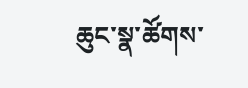ཆུང་སྣ་ཚོགས་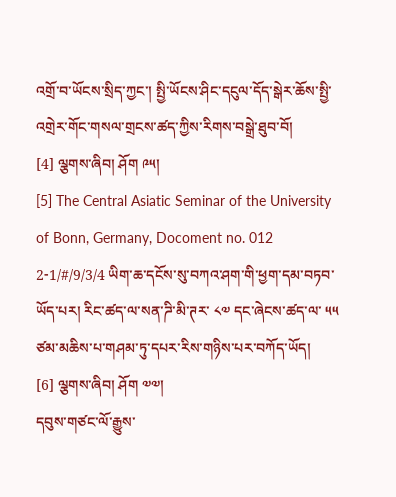འགྲོ་བ་ཡོངས་སྲིད་ཀྱང་། སྤྱི་ཡོངས་ཤིང་དངུལ་དོད་སྒེར་ཆོས་སྤྱི་འགྲེར་གོང་གསལ་གྲངས་ཚད་ཀྱིས་རིགས་བསྒྲེ་ཐུབ་བོ།
[4] ལྕགས་ཞིབ། ཤོག ༩༥།
[5] The Central Asiatic Seminar of the University of Bonn, Germany, Docoment no. 012 2-1/#/9/3/4 ཡིག་ཆ་དངོས་སུ་བཀའ་ཤག་གི་ཕྱག་དམ་བཏབ་ཡོད་པར། རིང་ཚད་ལ་སན་ཌི་མི་ཊར་ ༨༧ དང་ཞེངས་ཚད་ལ་ ༥༥ ཙམ་མཆིས་པ་གཤམ་ཏུ་དཔར་རིས་གཉིས་པར་བཀོད་ཡོད།
[6] ལྕགས་ཞིབ། ཤོག ༧༧།
དབུས་གཙང་ལོ་རྒྱུས་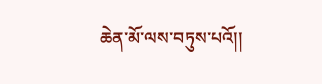ཆེན་མོ་ལས་བཏུས་པའོ།།